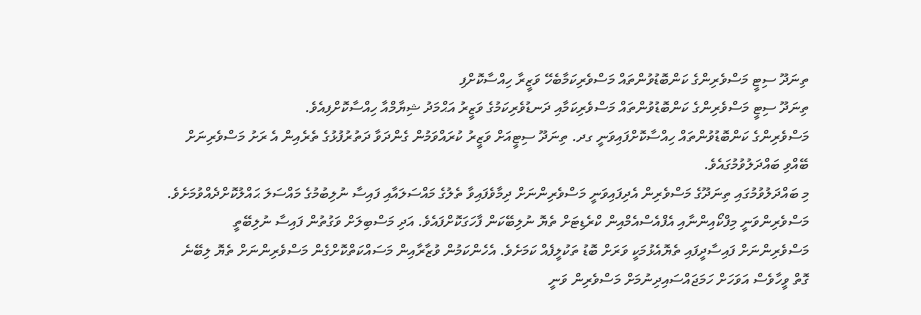ތިނަދޫ ސިޓީ މަސްވެރިންގެ ކަންބޮޑުވުންތައް މަސްވެރިކަމާބެހޭ ވަޒީރާ ހިއްސާކޮށްފި
ތިނަދޫ ސިޓީ މަސްވެރިންގެ ކަންބޮޑުވުންތައް މަސްވެރިކަމާއި ދަނޑުވެރިކަމުގެ ވަޒީރު އަޙްމަދު ޝިޔާމްއާ ހިއްސާކޮށްފިއެވެ.
މަސްވެރިންގެ ކަންބޮޑުވުންތައް ހިއްސާކޮށްފައިވަނީ ގދ. ތިނަދޫ ސިޓީއަށް ވަޒީރު ކުރައްވަމުން ގެންދަވާ ދަތުރުފުޅުގެ ތެރެއިން އެ ރަށު މަސްވެރިނަށް ބޭއްވި ބައްދަލުވުމުގައެވެ.
މި ބައްދަލުވުމުގައި ތިނަދޫގެ މަސްވެރިން އެދިފައިވަނީ މަސްވެރިންނަށް ދިމާވެފައިވާ ތެލުގެ މައްސަލައާއި ފައިސާ ނުލިބުމުގެ މައްސަލަ ޙައްލުކޮށްދެއްވުމަށެވެ. މަސްވެރިންވަނީ މިފްކޯއިންނާއި އެފްއެސްއެމްއިން ކްރެޑިޓަށް ތެޔޮ ނުލިބޭކަން ފާހަގަކޮށްފައެވެ. އަދި މަސްބިލަށް ވަގުތުން ފައިސާ ނުލިބޭތީ މަސްވެރިންނަށް ފައިސާދީފައި ތެޔޮއެޅުމަކީ ވަރަށް ބޮޑު ތަކުލީފެއް ކަމަށެވެ. އެހެންކަމުން ވުޒާރާއިން މަސައްކަތްކޮށްގެން މަސްވެރިންނަށް ތެޔޮ ލިބޭނެ ގޮތް ވީހާވެސް އަވަހަށް ހަމަޖައްސައިދިނުމަށް މަސްވެރިން ވަނީ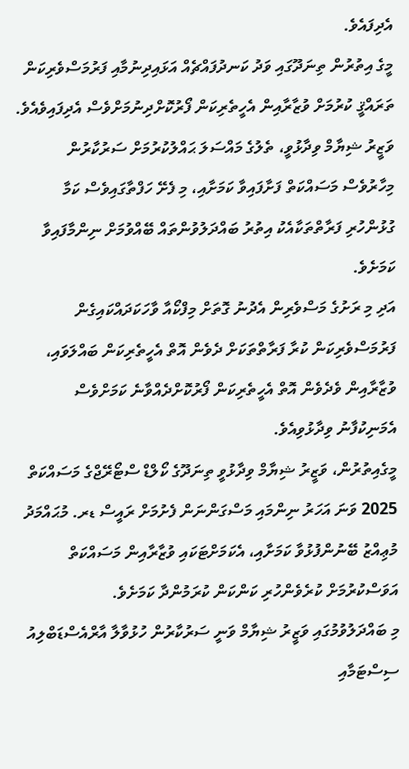އެދިފައެވެ.
މީގެ އިތުރުން ތިނަދޫގައި ވަދު ކަނދުފައްޗެއް އަޅައިދިނުމާއި ފަރުމަސްވެރިކަން ތަރައްޤީ ކުރުމަށް ވުޒާރާއިން އެހީތެރިކަން ފޯރުކޮށްދިނުމަށްވެސް އެދިފައިވެއެވެ.
ވަޒީރު ޝިޔާމް ވިދާޅުވީ، ތެލުގެ މައްސަލަ ޙައްލުކުރުމަށް ސަރުކާރުން މިހާރުވެސް މަސައްކަތް ފަށާފައިވާ ކަމަށާއި، މި ފެށޭ ހަފްތާގައިވެސް ކަމާ ގުޅުންހުރި ފަރާތްތަކާއެކު އިތުރު ބައްދަލުވުންތައް ބޭއްވުމަށް ނިންމާފައިވާ ކަމަށެވެ.
އަދި މި ރަށުގެ މަސްވެރިން އެދުނު ގޮތަށް މިފްކޯއާ ވާހަކަދައްކައިގެން ފަރުމަސްވެރިކަން ކުރާ ފަރާތްތަކަށް ދެވެން އޮތް އެހީތެރިކަން ބައްލަވައި، ވުޒާރާއިން ވެދެވެން އޮތް އެހީތެރިކަން ފޯރުކޮށްދެއްވާނެ ކަމަށްވެސް އެމަނިކުފާނު ވިދާޅުވިއެވެ.
މީގެއިތުރުން، ވަޒީރު ޝިޔާމް ވިދާޅުވީ ތިނަދޫގެ ކޯލްޑް ސްޓޯރޭޖްގެ މަސައްކަތް 2025 ވަނަ އަހަރު ނިންމައި މަސްގަންނަން ފެށުމަށް ރައީސް ޑރ. މުޙައްމަދު މުޢިއްޒު ބޭނުންފުޅުވާ ކަމަށާއި، އެކަމަށްޓަކައި ވުޒާރާއިން މަސައްކަތް އަވަސްކުރުމަށް ކުރެވެންހުރި ކަންކަން ކުރަމުންދާ ކަމަށެވެ.
މި ބައްދަލުވުމުގައި ވަޒީރު ޝިޔާމް ވަނީ ސަރުކާރުން ހުޅުވާލާ އާރްއެސްޑަބްލިއު ސިސްޓަމާއި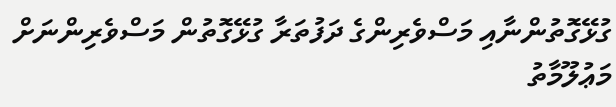ގުޅޭގޮތުންނާއި މަސްވެރިންގެ ދަފުތަރާ ގުޅޭގޮތުން މަސްވެރިންނަށް މަޢުލޫމާތު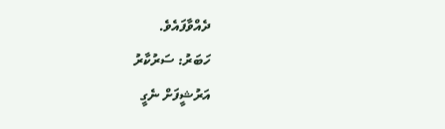ދެއްވާފައެވެ.
ހަބަރު: ސަރުކާރު
އަރުޝީފަށް ނެގީ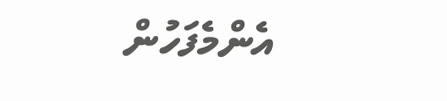އެންމެފަހުން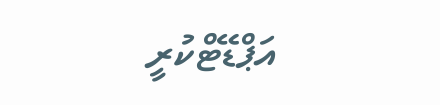އަޕްޑޭޓްކުރީ